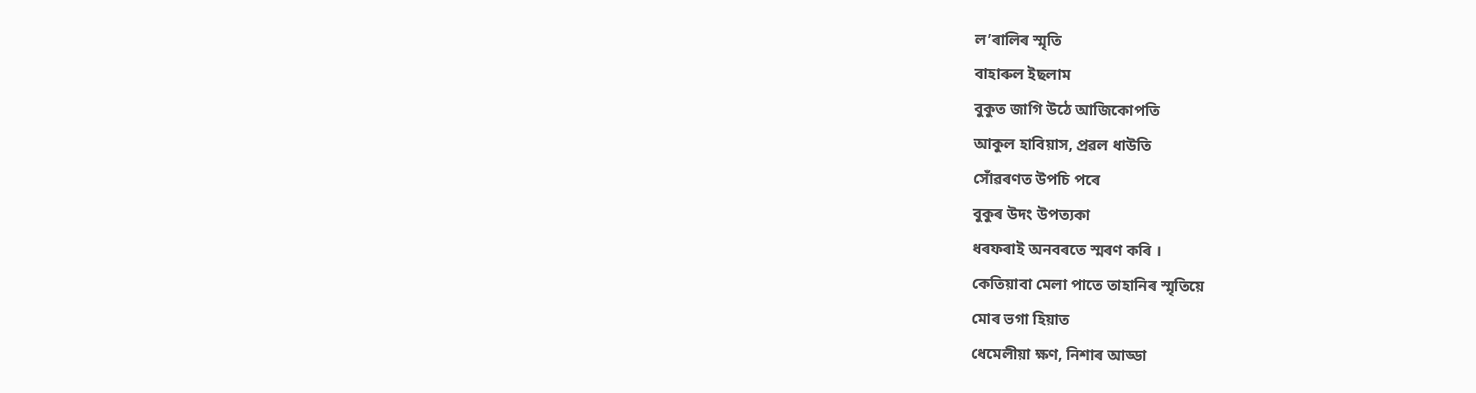ল’ৰালিৰ স্মৃতি
বাহাৰুল ইছলাম
বুকুত জাগি উঠে আজিকোপতি
আকুল হাবিয়াস, প্ৰৱল ধাউতি
সোঁৱৰণত উপচি পৰে
বুকুৰ উদং উপত্যকা
ধৰফৰাই অনবৰতে স্মৰণ কৰি ।
কেতিয়াবা মেলা পাতে তাহানিৰ স্মৃতিয়ে
মোৰ ভগা হিয়াত
ধেমেলীয়া ক্ষণ, নিশাৰ আড্ডা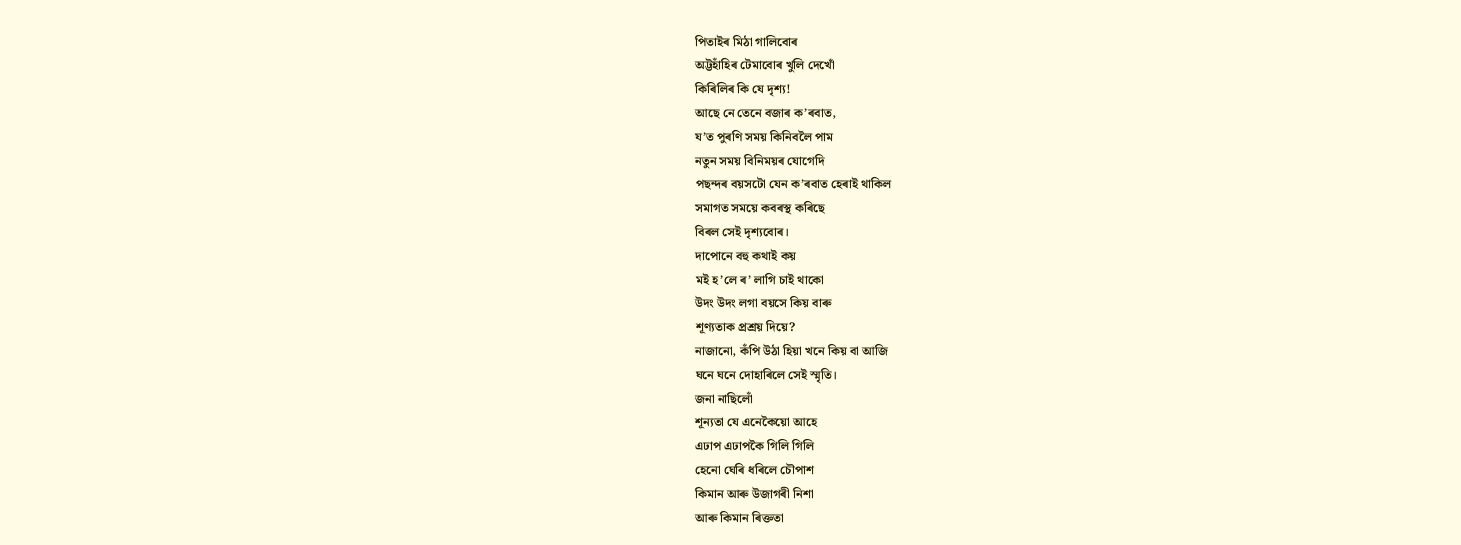পিতাইৰ মিঠা গালিবোৰ
অট্টহাঁহিৰ টেমাবোৰ খুলি দেখোঁ
কিৰিলিৰ কি যে দৃশ্য!
আছে নে তেনে বজাৰ ক’ৰবাত,
য’ত পুৰণি সময় কিনিবলৈ পাম
নতুন সময় বিনিময়ৰ যোগেদি
পছন্দৰ বয়সটো যেন ক’ৰবাত হেৰাই থাকিল
সমাগত সময়ে কবৰস্থ কৰিছে
বিৰল সেই দৃশ্যবোৰ।
দাপোনে বহু কথাই কয়
মই হ’লে ৰ’ লাগি চাই থাকো
উদং উদং লগা বয়সে কিয় বাৰু
শূণ্যতাক প্ৰশ্ৰয় দিয়ে?
নাজানো, কঁপি উঠা হিয়া খনে কিয় বা আজি
ঘনে ঘনে দোহাৰিলে সেই স্মৃতি।
জনা নাছিলোঁ
শূন্যতা যে এনেকৈয়ো আহে
এঢাপ এঢাপকৈ গিলি গিলি
হেনো ঘেৰি ধৰিলে চৌপাশ
কিমান আৰু উজাগৰী নিশা
আৰু কিমান ৰিক্ততা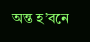অন্ত হ’বনে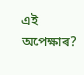এই অপেক্ষাৰ?